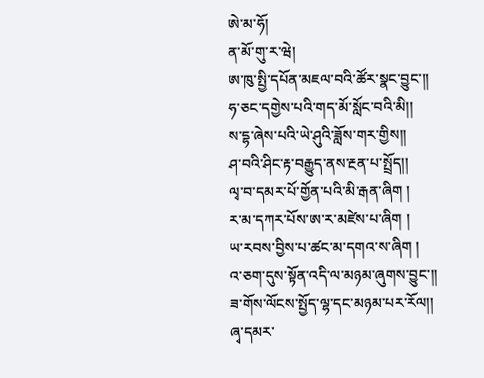ཨེ་མ་ཧོ།
ན་མོ་གུ་ར་ཝེ།
ཨ་ཁུ་སྤྱི་དཔོན་མཇལ་བའི་ཚོར་སྣང་བྱུང་།།
ཧ་ཅང་དགྱེས་པའི་གད་མོ་སློང་བའི་མི།།
ས་དྷ་ཞེས་པའི་ཡེ་ཤུའི་ཟློས་གར་གྱིས།།
ཤ་བའི་ཤིང་རྟ་བརྒྱུད་ནས་རྔན་པ་སྤྲོད།།
ལྭ་བ་དམར་པོ་གྱོན་པའི་མི་རྒན་ཞིག །
ར་མ་དཀར་པོས་ཨ་ར་མཛེས་པ་ཞིག །
ཡ་རབས་བྱིས་པ་ཚང་མ་དགའ་ས་ཞིག །
འ་ཅག་དུས་སྟོན་འདི་ལ་མཉམ་ཞུགས་བྱུང་།།
ཟ་གོས་ལོངས་སྤྱོད་ལྷ་དང་མཉམ་པར་རོལ།།
ཞྭ་དམར་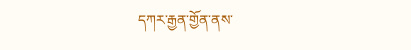དཀར་རྒྱན་གྱོན་ནས་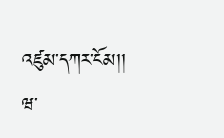འཛུམ་དཀར་ངོམ།།
ཝ་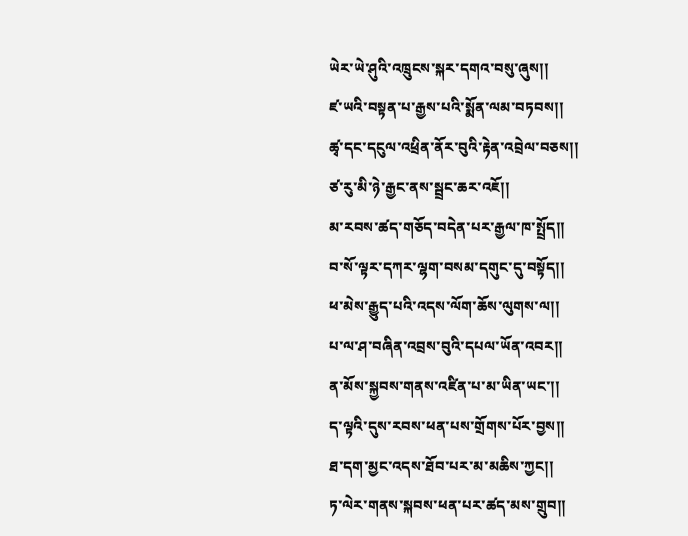ཡེར་ཡེ་ཤུའི་འཁྲུངས་སྐར་དགའ་བསུ་ཞུས།།
ཛ་ཡའི་བསྟན་པ་རྒྱས་པའི་སྨོན་ལམ་བཏབས།།
ཚྭ་དང་དངུལ་འཕྲིན་ནོར་བུའི་རྟེན་འབྲེལ་བཅས།།
ཙ་རུ་མི་ཉེ་རྒྱང་ནས་སྦྲང་ཆར་འཇོ།།
མ་རབས་ཚད་གཅོད་བདེན་པར་རྒྱལ་ཁ་སྤྲོད།།
བ་སོ་ལྟར་དཀར་ལྷག་བསམ་དགུང་དུ་བསྟོད།།
ཕ་མེས་རྒྱུད་པའི་འདས་ལོག་ཆོས་ལུགས་ལ།།
པ་ལ་ཤ་བཞིན་འབྲས་བུའི་དཔལ་ཡོན་འབར།།
ན་མོས་སྐྱབས་གནས་འཛིན་པ་མ་ཡིན་ཡང་།།
ད་ལྟའི་དུས་རབས་ཕན་པས་གྲོགས་པོར་བྱས།།
ཐ་དག་མྱང་འདས་ཐོབ་པར་མ་མཆིས་ཀྱང།།
ཏ་ལེར་གནས་སྐབས་ཕན་པར་ཚད་མས་གྲུབ།།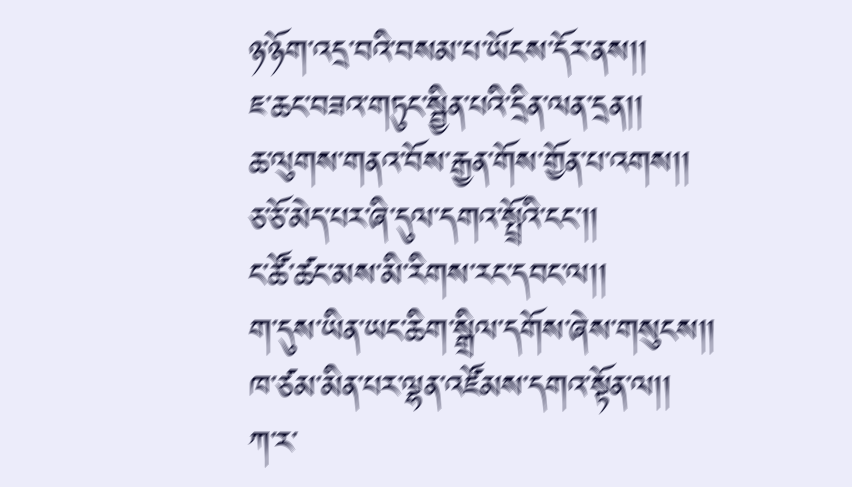ཉ་ཉོག་འདྲ་བའི་བསམ་པ་ཡོངས་དོར་ནས།།
ཇ་ཆང་བཟའ་གཏུང་སྦྱིན་པའི་དྲིན་ལན་དྲན།།
ཆ་ལུགས་གནའ་བོས་རྒྱན་གོས་གྱོན་པ་འགས།།
ཅ་ཅོ་མེད་པར་ཞི་དུལ་དགའ་སྤྲོའི་ངང་།།
ང་ཚོ་ཚང་མས་མི་རིགས་རང་དབང་ལ།།
ག་དུས་ཡིན་ཡང་ཆིག་སྒྲིལ་དགོས་ཞེས་གསུངས།།
ཁ་ཙམ་མིན་པར་ལྷན་འཛོམས་དགའ་སྟོན་ལ།།
ཀ་ར་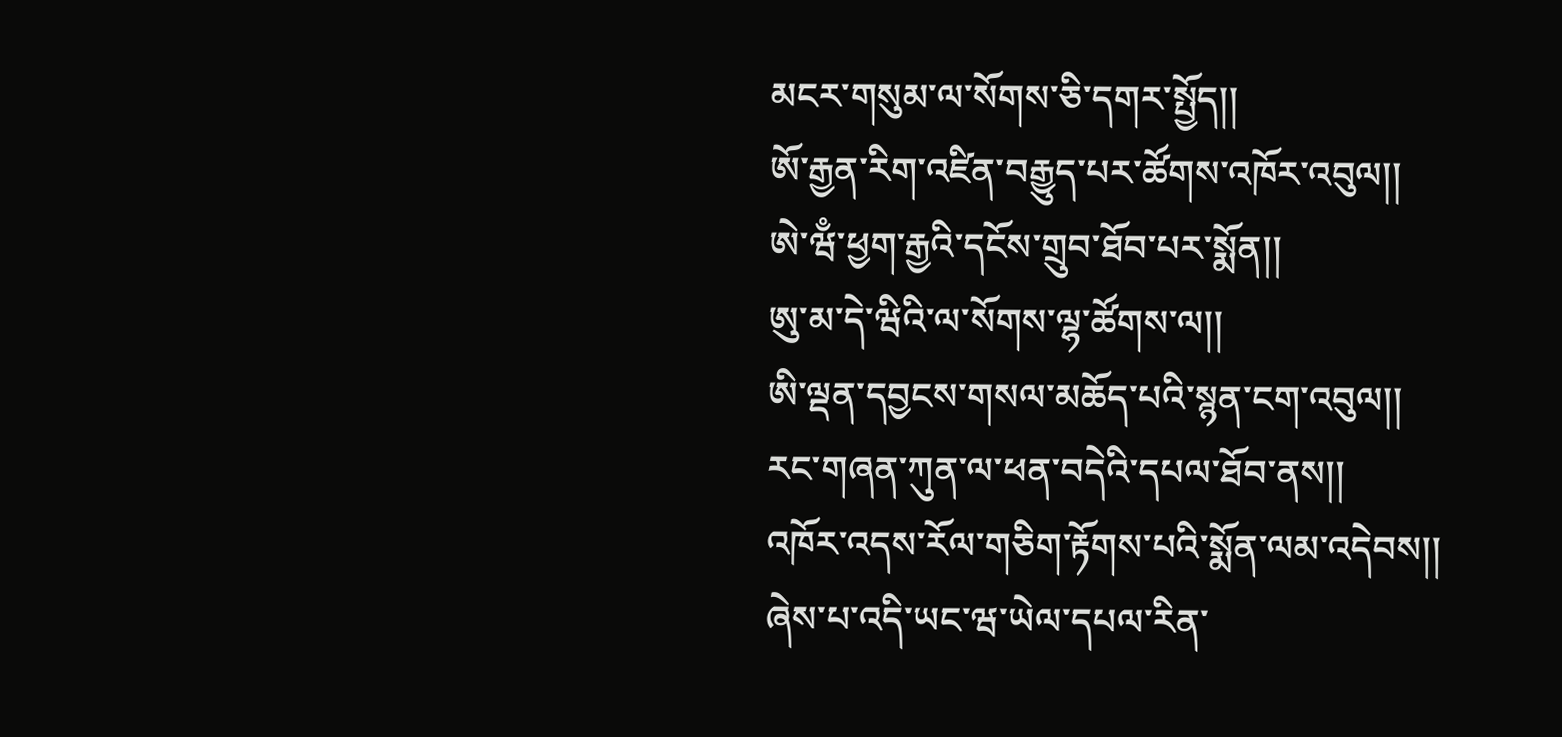མངར་གསུམ་ལ་སོགས་ཅི་དགར་སྤྱོད།།
ཨོ་རྒྱན་རིག་འཛིན་བརྒྱུད་པར་ཚོགས་འཁོར་འབུལ།།
ཨེ་ཝྃ་ཕྱག་རྒྱའི་དངོས་གྲུབ་ཐོབ་པར་སྨོན།།
ཨུ་མ་དེ་ཝིའི་ལ་སོགས་ལྷ་ཚོགས་ལ།།
ཨི་ལྡན་དབྱངས་གསལ་མཆོད་པའི་སྙན་ངག་འབུལ།།
རང་གཞན་ཀུན་ལ་ཕན་བདེའི་དཔལ་ཐོབ་ནས།།
འཁོར་འདས་རོལ་གཅིག་རྟོགས་པའི་སྨོན་ལམ་འདེབས།།
ཞེས་པ་འདི་ཡང་ཝ་ཡེལ་དཔལ་རིན་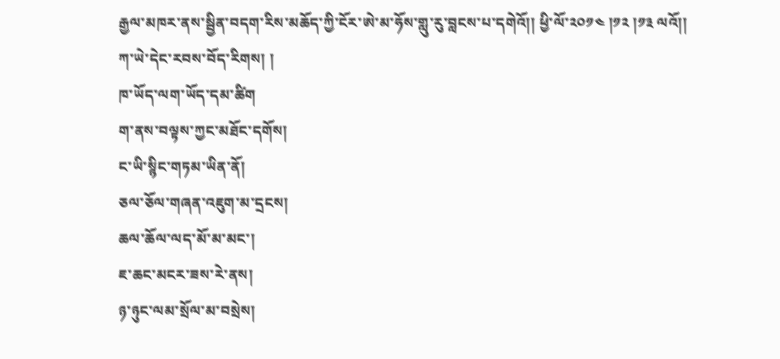རྒྱལ་མཁར་ནས་སྦྱིན་བདག་རིས་མཆོད་ཀྱི་ངོར་ཨེ་མ་ཧོས་གླུ་རུ་བླངས་པ་དགེའོ།། ཕྱི་ལོ་༢༠༡༤ །༡༢ །༡༣ ལའོ།།
ཀ་ཡེ་དེང་རབས་བོད་རིགས། །
ཁ་ཡོད་ལག་ཡོད་དམ་ཚིག
ག་ནས་བལྟས་ཀྱང་མཐོང་དགོས།
ང་ཡི་སྙིང་གཏམ་ཡིན་ནོ།
ཅལ་ཅོལ་གཞན་འཇུག་མ་དྲངས།
ཆལ་ཆོལ་ལད་མོ་མ་མང་།
ཇ་ཆང་མངར་ཟས་རེ་ནས།
ཉ་ཉུང་ལམ་སྲོལ་མ་བསྲེས།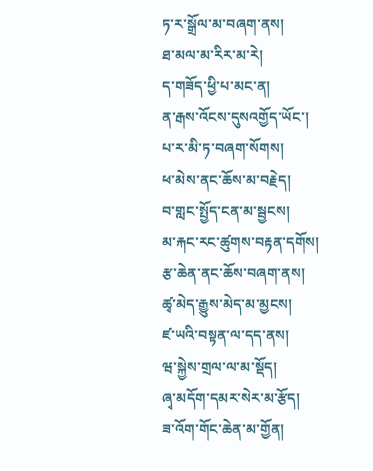ཏ་ར་སྒྲོལ་མ་བཞག་ནས།
ཐ་མལ་མ་རིར་མ་རེ།
ད་གཟོད་ཕྱི་པ་མང་ན།
ན་རྒས་འོངས་དུསའགྱོད་ཡོང་།
པ་ར་མི་ཏ་བཞག་སོགས།
ཕ་མེས་ནང་ཆོས་མ་བརྗེད།
བ་གླང་སྤྱོད་ངན་མ་སྦྱངས།
མ་རྐང་རང་ཚུགས་བརྟན་དགོས།
རྩ་ཆེན་ནང་ཆོས་བཞག་ནས།
ཚྭ་མེད་རྒྱུས་མེད་མ་མྱངས།
ཛ་ཡའི་བསྟན་ལ་དད་ནས།
ཝ་སྐྱེས་གྲལ་ལ་མ་སྡོད།
ཞྭ་མདོག་དམར་སེར་མ་རྩོད།
ཟ་འོག་གོང་ཆེན་མ་གྱོན།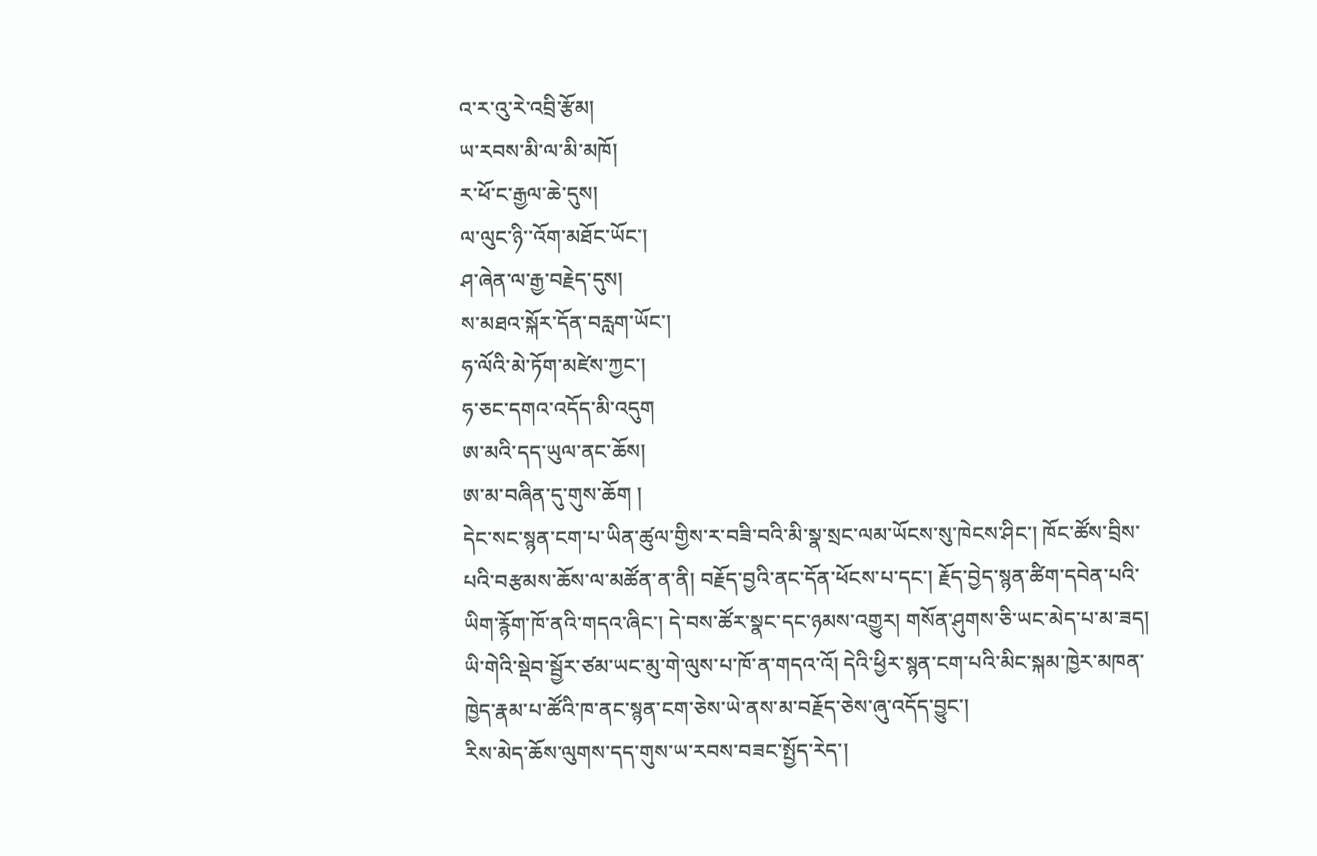འ་ར་འུ་རེ་འབྲི་རྩོམ།
ཡ་རབས་མི་ལ་མི་མཁོ།
ར་ཕོ་ང་རྒྱལ་ཆེ་དུས།
ལ་ལུང་ཉི་་འོག་མཐོང་ཡོང་།
ཤ་ཞེན་ལ་རྒྱ་བརྗེད་དུས།
ས་མཐའ་སྐོར་དོན་བརླག་ཡོང་།
ཧ་ལོའི་མེ་ཏོག་མཛེས་ཀྱང་།
ཧ་ཅང་དགའ་འདོད་མི་འདུག
ཨ་མའི་དད་ཡུལ་ནང་ཆོས།
ཨ་མ་བཞིན་དུ་གུས་ཆོག །
དེང་སང་སྙན་ངག་པ་ཡིན་ཚུལ་གྱིས་ར་བཟི་བའི་མི་སྣ་སྲང་ལམ་ཡོངས་སུ་ཁེངས་ཤིང་། ཁོང་ཚོས་བྲིས་པའི་བརྩམས་ཆོས་ལ་མཚོན་ན་ནི། བརྗོད་བྱའི་ནང་དོན་ཕོངས་པ་དང་། རྗོད་བྱེད་སྙན་ཚིག་དབེན་པའི་ཡིག་རྙོག་ཁོ་ནའི་གདའ་ཞིང་། དེ་བས་ཚོར་སྣང་དང་ཉམས་འགྱུར། གསོན་ཤུགས་ཅི་ཡང་མེད་པ་མ་ཟད། ཡི་གེའི་སྡེབ་སྦྱོར་ཙམ་ཡང་མུ་གེ་ལུས་པ་ཁོ་ན་གདའ་འོ། དེའི་ཕྱིར་སྙན་ངག་པའི་མིང་སྐམ་ཁྱེར་མཁན་ཁྱེད་རྣམ་པ་ཚོའི་ཁ་ནང་སྙན་ངག་ཅེས་ཡེ་ནས་མ་བརྗོད་ཅེས་ཞུ་འདོད་བྱུང་།
རིས་མེད་ཆོས་ལུགས་དད་གུས་ཡ་རབས་བཟང་སྤྱོད་རེད་།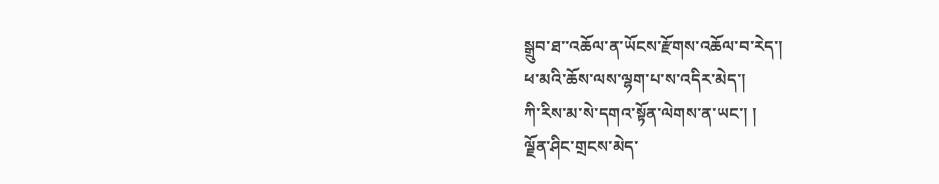སྒྲུབ་ཐ་་འཆོལ་ན་ཡོངས་རྫོགས་འཆོལ་བ་རེད་།
ཕ་མའི་ཆོས་ལས་ལྷག་པ་ས་འདིར་མེད་།
ཀི་རིས་མ་སེ་དགའ་སྟོན་ལེགས་ན་ཡང་། །
ལྗོན་ཤིང་གྲངས་མེད་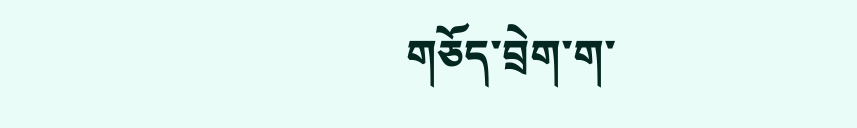གཅོད་བྲེག་ག་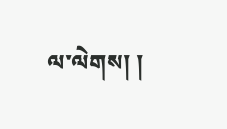ལ་ལེགས། །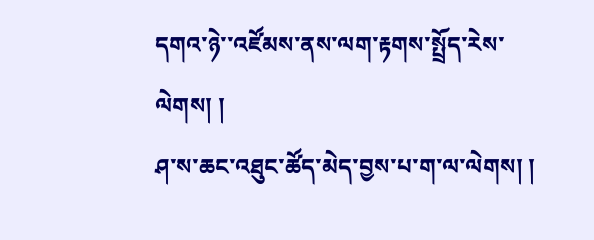དགའ་ཉེ་་འཛོམས་ནས་ལག་རྟགས་སྤྲོད་རེས་ལེགས། །
ཤ་ས་ཆང་འཐུང་ཚོད་མེད་བྱས་པ་ག་ལ་ལེགས། །